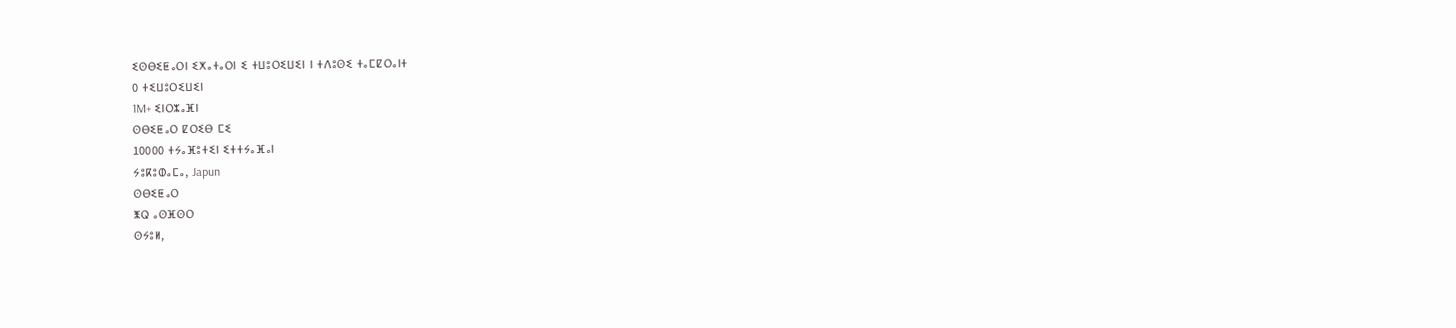ⵉⵙⴱⵉⵟⴰⵔⵏ ⵉⵅⴰⵜⴰⵔⵏ ⵉ ⵜⵡⵓⵔⵉⵡⵉⵏ ⵏ ⵜⴷⵓⵙⵉ ⵜⴰⵎⵇⵔⴰⵏⵜ
0 ⵜⵉⵡⵓⵔⵉⵡⵉⵏ
1M+ ⵉⵏⵔⵣⴰⴼⵏ
ⵙⴱⵉⵟⴰⵔ ⵇⵔⵉⴱ ⵎⵉ
10000 ⵜⵢⴰⴼⵓⵜⵉⵏ ⵉⵜⵜⵢⴰⴼⴰⵏ
ⵢⵓⴽⵓⵀⴰⵎⴰ, Japun
ⵙⴱⵉⵟⴰⵔ
ⵥⵕ ⴰⵙⴼⵙⵔ
ⵙⵢⵓⵍ,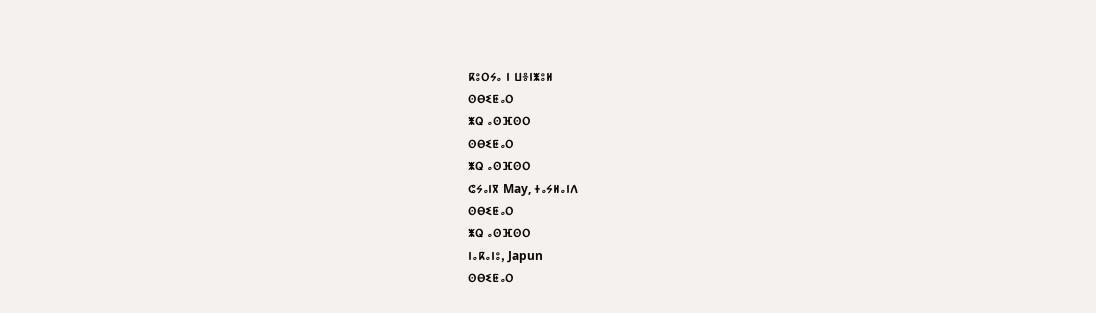ⴽⵓⵔⵢⴰ ⵏ ⵡⴻⵏⵥⵓⵍ
ⵙⴱⵉⵟⴰⵔ
ⵥⵕ ⴰⵙⴼⵙⵔ
ⵙⴱⵉⵟⴰⵔ
ⵥⵕ ⴰⵙⴼⵙⵔ
ⵛⵢⴰⵏⴳ May, ⵜⴰⵢⵍⴰⵏⴷ
ⵙⴱⵉⵟⴰⵔ
ⵥⵕ ⴰⵙⴼⵙⵔ
ⵏⴰⴽⴰⵏⵓ, Japun
ⵙⴱⵉⵟⴰⵔ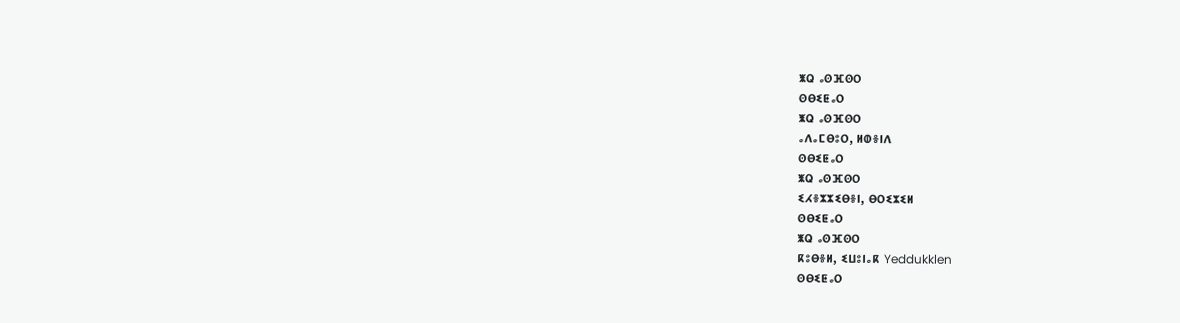ⵥⵕ ⴰⵙⴼⵙⵔ
ⵙⴱⵉⵟⴰⵔ
ⵥⵕ ⴰⵙⴼⵙⵔ
ⴰⴷⴰⵎⴱⵓⵔ, ⵍⵀⴻⵏⴷ
ⵙⴱⵉⵟⴰⵔ
ⵥⵕ ⴰⵙⴼⵙⵔ
ⵉⵃⴻⵣⵣⵉⴱⴻⵏ, ⴱⵔⵉⵣⵉⵍ
ⵙⴱⵉⵟⴰⵔ
ⵥⵕ ⴰⵙⴼⵙⵔ
ⴽⵓⴱⴻⵍ, ⵉⵡⵓⵏⴰⴽ Yeddukklen
ⵙⴱⵉⵟⴰⵔ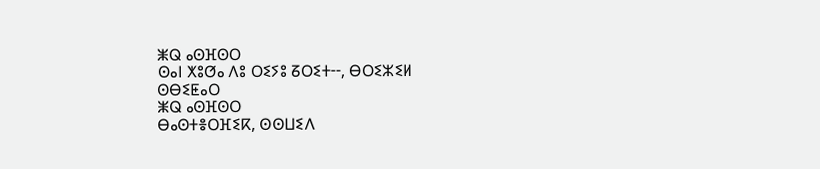ⵥⵕ ⴰⵙⴼⵙⵔ
ⵙⴰⵏ ⵅⵓⵚⴰ ⴷⵓ ⵔⵉⵢⵓ ⵒⵔⵉⵜⵧ, ⴱⵔⵉⵣⵉⵍ
ⵙⴱⵉⵟⴰⵔ
ⵥⵕ ⴰⵙⴼⵙⵔ
ⴱⴰⵙⵜⴻⵔⴼⵉⴽ, ⵙⵙⵡⵉⴷ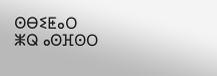ⵙⴱⵉⵟⴰⵔ
ⵥⵕ ⴰⵙⴼⵙⵔ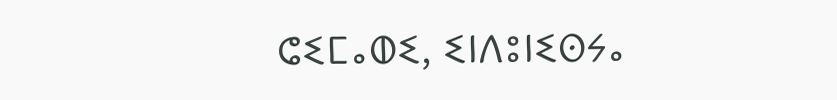ⵛⵉⵎⴰⵀⵉ, ⵉⵏⴷⵓⵏⵉⵙⵢⴰ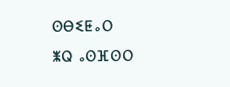ⵙⴱⵉⵟⴰⵔ
ⵥⵕ ⴰⵙⴼⵙⵔ